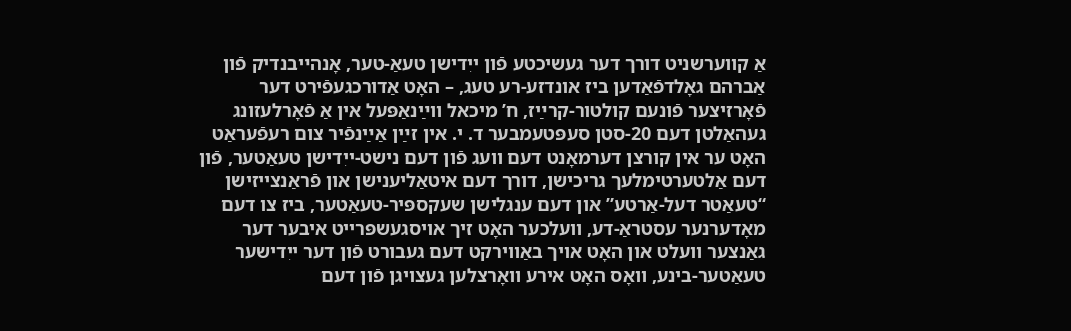אַ קװערשניט דורך דער געשיכטע פֿון ייִדישן טעאַ-טער, אָנהײבנדיק פֿון אַברהם גאָלדפֿאַדען ביז אונדזע-רע טעג, – האָט אַדורכגעפֿירט דער פֿאָרזיצער פֿונעם קולטור-קרײַז, ח’ מיכאל װײַנאַפּעל אין אַ פֿאָרלעזונג געהאַלטן דעם 20-סטן סעפּטעמבער ד. י. אין זײַן אַײַנפֿיר צום רעפֿעראַט האָט ער אין קורצן דערמאָנט דעם װעג פֿון דעם נישט-ייִדישן טעאַטער, פֿון דעם אַלטערטימלעך גריכישן, דורך דעם איטאַליענישן און פֿראַנצייזישן “טעאַטר דעל-אַרטע” און דעם ענגלישן שעקספּיר-טעאַטער, ביז צו דעם מאָדערנער עסטראַ-דע, װעלכער האָט זיך אויסגעשפּרייט איבער דער גאַנצער װעלט און האָט אויך באַװירקט דעם געבורט פֿון דער ייִדישער טעאַטער-בינע, װאָס האָט אירע װאָרצלען געצויגן פֿון דעם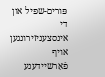פּורים-שפּיל און די אינסצעניזירונגען אויף פֿאַרשיידענע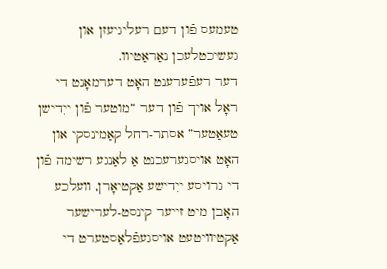טעמעס פֿון דעם רעליגיעזן און געשיכטלעכן נאַראַטיװ.
דער רעפֿערענט האָט דערמאָנט די ראָל אויך פֿון דער “מוטער פֿון ייִדישן טעאַטער” אסתר-רחל קאַמינסקי און האָט אויסגערעכנט אַ לאַנגע רשימה פֿון די גרויסע ייִדישע אַקטיאָרן, װעלכע האָבן מיט זייער קינסט-לערישער אַקטיװיטעט אויסגעפֿלאַסטערט די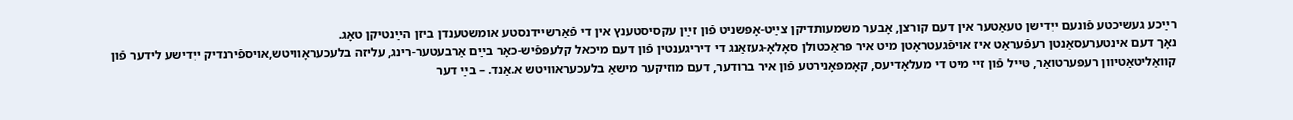רײַכע געשיכטע פֿונעם ייִדישן טעאַטער אין דעם קורצן, אָבער משמעותדיקן צײַט-אָפּשניט פֿון זײַן עקסיסטענץ אין די פֿאַרשײדנסטע אומשטענדן ביזן הײַנטיקן טאָג.
נאָך דעם אינטערעסאַנטן רעפֿעראַט איז אויפֿגעטראָטן מיט איר פּראַכטולן סאָלאָ-געזאַנג די דיריגענטין פֿון דעם מיכאל קלעפּפֿיש-כאָר בײַם אַרבעטער-רינג, עליזה בלעכעראָװיטש,אויספֿירנדיק ייִדישע לידער פֿון קװאַליטאַטיװן רעפּערטואַר, טּײל פֿון זיי מיט די מעלאָדיעס, קאָמפּאָנירטע פֿון איר ברודער, דעם מוזיקער מישאַ בלעכעראװיטש א.אַנד. – בײַ דער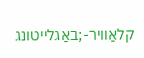קלאַװיר-;באַגלייטונג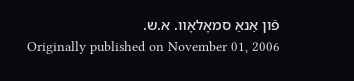פֿון אַנאַ סמאָלאָװ. א.ש.
Originally published on November 01, 2006